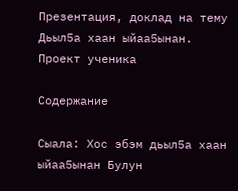Презентация, доклад на тему Дьыл5а хаан ыйаа5ынан. Проект ученика

Содержание

Сыала: Хос эбэм дьыл5а хаан ыйаа5ынан Булун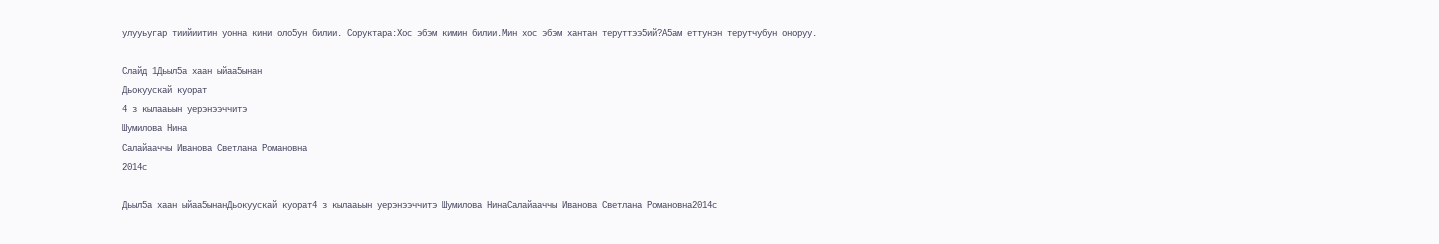улууьугар тиийиитин уонна кини оло5ун билии. Соруктара:Хос эбэм кимин билии.Мин хос эбэм хантан теруттээ5ий?А5ам еттунэн терутчубун оноруу.

Слайд 1Дьыл5а хаан ыйаа5ынан
Дьокуускай куорат
4 з кылааьын уерэнээччитэ
Шумилова Нина
Салайааччы Иванова Светлана Романовна
2014с

Дьыл5а хаан ыйаа5ынанДьокуускай куорат4 з кылааьын уерэнээччитэ Шумилова НинаСалайааччы Иванова Светлана Романовна2014с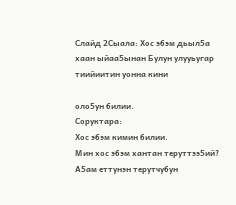Слайд 2Сыала: Хос эбэм дьыл5а хаан ыйаа5ынан Булун улууьугар тиийиитин уонна кини

оло5ун билии.
Соруктара:
Хос эбэм кимин билии.
Мин хос эбэм хантан теруттээ5ий?
А5ам еттунэн терутчубун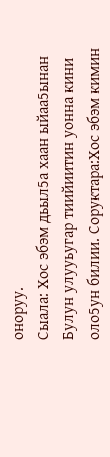оноруу.
Сыала: Хос эбэм дьыл5а хаан ыйаа5ынан Булун улууьугар тиийиитин уонна кини оло5ун билии. Соруктара:Хос эбэм кимин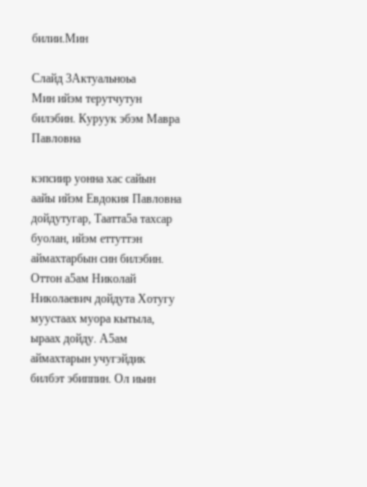билии.Мин

Слайд 3Актуальноьа
Мин ийэм терутчутун билэбин. Куруук эбэм Мавра Павловна

кэпсиир уонна хас сайын аайы ийэм Евдокия Павловна дойдутугар, Таатта5а тахсар буолан, ийэм еттуттэн
аймахтарбын син билэбин.
Оттон а5ам Николай Николаевич дойдута Хотугу муустаах муора кытыла, ыраах дойду. А5ам аймахтарын учугэйдик билбэт эбиппин. Ол иьин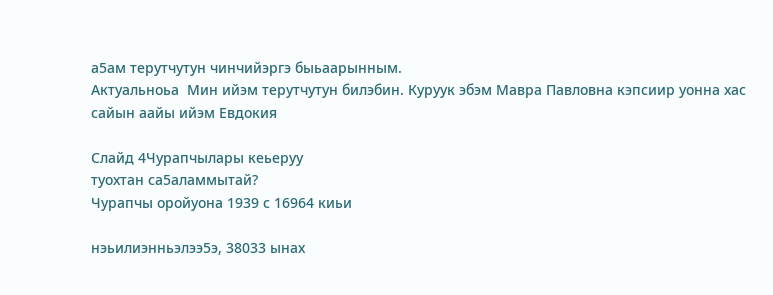а5ам терутчутун чинчийэргэ быьаарынным.
Актуальноьа  Мин ийэм терутчутун билэбин. Куруук эбэм Мавра Павловна кэпсиир уонна хас сайын аайы ийэм Евдокия

Слайд 4Чурапчылары кеьеруу
туохтан са5аламмытай?
Чурапчы оройуона 1939 с 16964 киьи

нэьилиэнньэлээ5э, 38033 ынах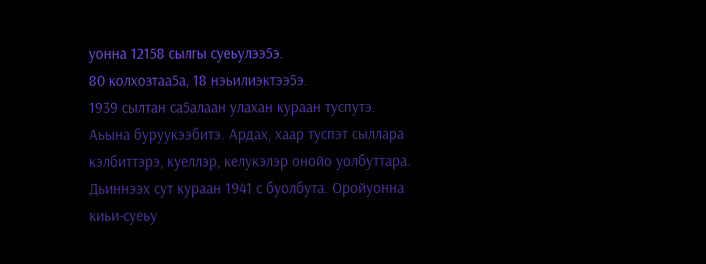уонна 12158 сылгы суеьулээ5э.
80 колхозтаа5а, 18 нэьилиэктээ5э.
1939 сылтан са5алаан улахан кураан туспутэ. Аьына буруукээбитэ. Ардах, хаар туспэт сыллара кэлбиттэрэ, куеллэр, келукэлэр онойо уолбуттара.
Дьиннээх сут кураан 1941 с буолбута. Оройуонна киьи-суеьу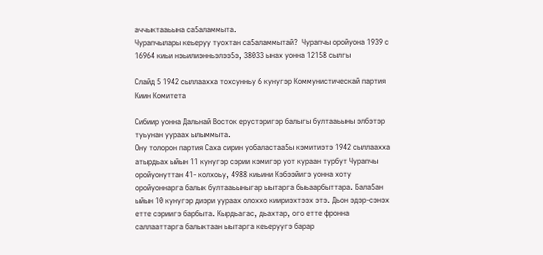аччыктааьына са5аламмыта.
Чурапчылары кеьеруу туохтан са5аламмытай?  Чурапчы оройуона 1939 с 16964 киьи нэьилиэнньэлээ5э, 38033 ынах уонна 12158 сылгы

Слайд 5 1942 сыллаахха тохсунньу 6 кунугэр Коммунистическай партия Киин Комитета

Сибиир уонна Дальнай Восток ерустэригэр балыгы бултааьыны элбэтэр туьунан уураах ылыммыта.
Ону толорон партия Саха сирин уобаластаа5ы кэмитиэтэ 1942 сыллаахха атырдьах ыйын 11 кунугэр сэрии кэмигэр уот кураан турбут Чурапчы оройуонуттан 41- колхоьу, 4988 киьини Кэбээйигэ уонна хоту оройуоннарга балык бултааьыныгар ыытарга быьаарбыттара. Бала5ан ыйын 10 кунугэр диэри уураах олоххо киириэхтээх этэ. Дьон эдэр-сэнэх етте сэриигэ барбыта. Кырдьагас, дьахтар, ого етте фронна саллааттарга балыктаан ыытарга кеьеруугэ барар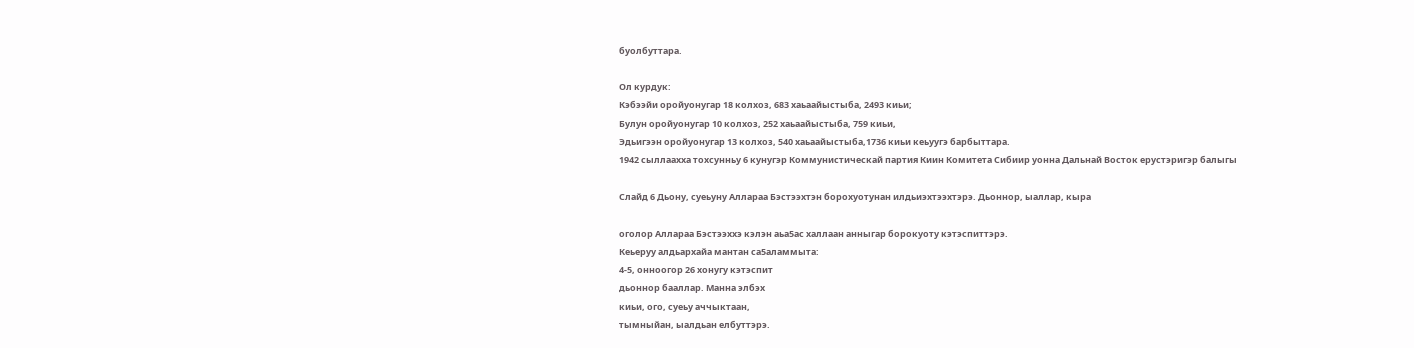буолбуттара.

Ол курдук:
Кэбээйи оройуонугар 18 колхоз, 683 хаьаайыстыба, 2493 киьи;
Булун оройуонугар 10 колхоз, 252 хаьаайыстыба, 759 киьи,
Эдьигээн оройуонугар 13 колхоз, 540 хаьаайыстыба,1736 киьи кеьуугэ барбыттара.
1942 сыллаахха тохсунньу 6 кунугэр Коммунистическай партия Киин Комитета Сибиир уонна Дальнай Восток ерустэригэр балыгы

Слайд 6 Дьону, суеьуну Аллараа Бэстээхтэн борохуотунан илдьиэхтээхтэрэ. Дьоннор, ыаллар, кыра

оголор Аллараа Бэстээххэ кэлэн аьа5ас халлаан анныгар борокуоту кэтэспиттэрэ.
Кеьеруу алдьархайа мантан са5аламмыта:
4-5, онноогор 26 хонугу кэтэспит
дьоннор бааллар. Манна элбэх
киьи, ого, суеьу аччыктаан,
тымныйан, ыалдьан елбуттэрэ.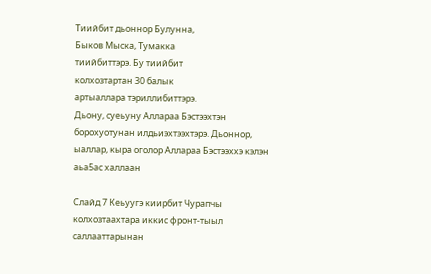Тиийбит дьоннор Булунна,
Быков Мыска, Тумакка
тиийбиттэрэ. Бу тиийбит
колхозтартан 30 балык
артыаллара тэриллибиттэрэ.
Дьону, суеьуну Аллараа Бэстээхтэн борохуотунан илдьиэхтээхтэрэ. Дьоннор, ыаллар, кыра оголор Аллараа Бэстээххэ кэлэн аьа5ас халлаан

Слайд 7 Кеьуугэ киирбит Чурапчы колхозтаахтара иккис фронт-тыыл саллааттарынан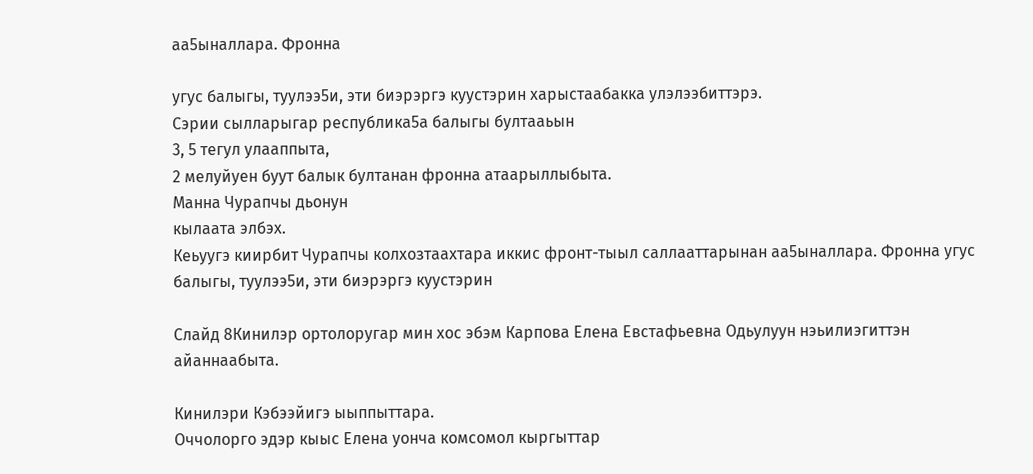аа5ыналлара. Фронна

угус балыгы, туулээ5и, эти биэрэргэ куустэрин харыстаабакка улэлээбиттэрэ.
Сэрии сылларыгар республика5а балыгы бултааьын
3, 5 тегул улааппыта,
2 мелуйуен буут балык бултанан фронна атаарыллыбыта.
Манна Чурапчы дьонун
кылаата элбэх.
Кеьуугэ киирбит Чурапчы колхозтаахтара иккис фронт-тыыл саллааттарынан аа5ыналлара. Фронна угус балыгы, туулээ5и, эти биэрэргэ куустэрин

Слайд 8Кинилэр ортолоругар мин хос эбэм Карпова Елена Евстафьевна Одьулуун нэьилиэгиттэн айаннаабыта.

Кинилэри Кэбээйигэ ыыппыттара.
Оччолорго эдэр кыыс Елена уонча комсомол кыргыттар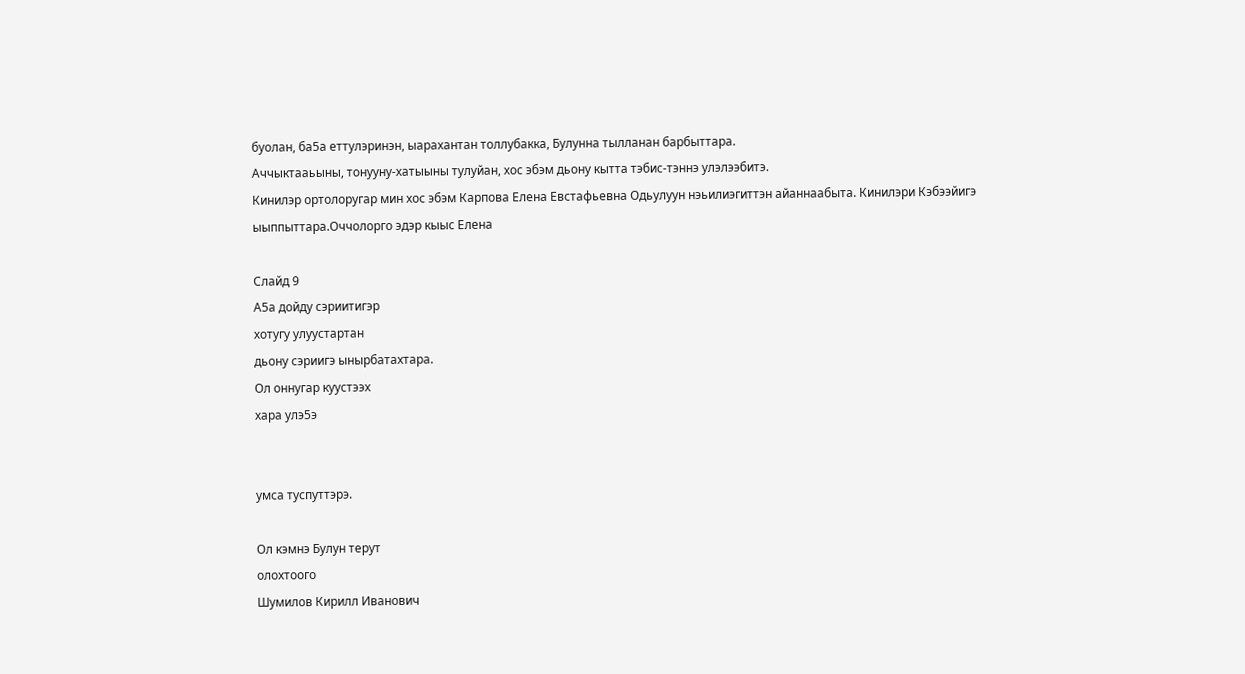буолан, ба5а еттулэринэн, ыарахантан толлубакка, Булунна тылланан барбыттара.
Аччыктааьыны, тонууну-хатыыны тулуйан, хос эбэм дьону кытта тэбис-тэннэ улэлээбитэ.
Кинилэр ортолоругар мин хос эбэм Карпова Елена Евстафьевна Одьулуун нэьилиэгиттэн айаннаабыта. Кинилэри Кэбээйигэ ыыппыттара.Оччолорго эдэр кыыс Елена

Слайд 9
А5а дойду сэриитигэр
хотугу улуустартан
дьону сэриигэ ынырбатахтара.
Ол оннугар куустээх
хара улэ5э


умса туспуттэрэ.

Ол кэмнэ Булун терут
олохтоого
Шумилов Кирилл Иванович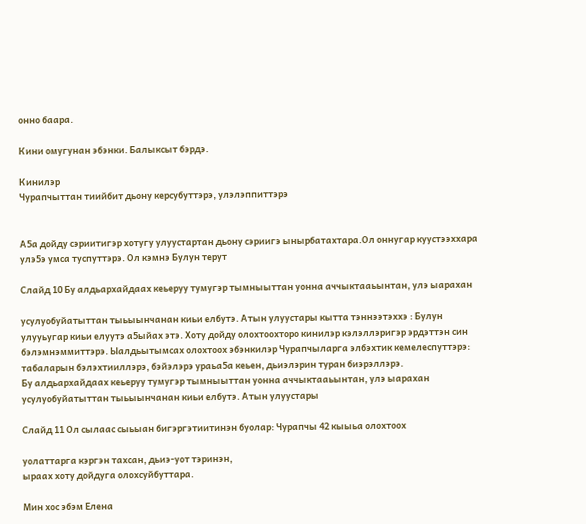онно баара.

Кини омугунан эбэнки. Балыксыт бэрдэ.

Кинилэр
Чурапчыттан тиийбит дьону керсубуттэрэ, улэлэппиттэрэ


А5а дойду сэриитигэр хотугу улуустартан дьону сэриигэ ынырбатахтара.Ол оннугар куустээххара улэ5э умса туспуттэрэ. Ол кэмнэ Булун терут

Слайд 10 Бу алдьархайдаах кеьеруу тумугэр тымныыттан уонна аччыктааьынтан, улэ ыарахан

усулуобуйатыттан тыьыынчанан киьи елбутэ. Атын улуустары кытта тэннээтэххэ : Булун улууьугар киьи елуутэ а5ыйах этэ. Хоту дойду олохтоохторо кинилэр кэлэллэригэр эрдэттэн син бэлэмнэммиттэрэ. Ыалдьытымсах олохтоох эбэнкилэр Чурапчыларга элбэхтик кемелеспуттэрэ: табаларын бэлэхтииллэрэ, бэйэлэрэ ураьа5а кеьен, дьиэлэрин туран биэрэллэрэ.
Бу алдьархайдаах кеьеруу тумугэр тымныыттан уонна аччыктааьынтан, улэ ыарахан усулуобуйатыттан тыьыынчанан киьи елбутэ. Атын улуустары

Слайд 11 Ол сылаас сыьыан бигэргэтиитинэн буолар: Чурапчы 42 кыыьа олохтоох

уолаттарга кэргэн тахсан, дьиэ-уот тэринэн,
ыраах хоту дойдуга олохсуйбуттара.

Мин хос эбэм Елена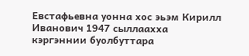Евстафьевна уонна хос эьэм Кирилл Иванович 1947 сыллаахха
кэргэннии буолбуттара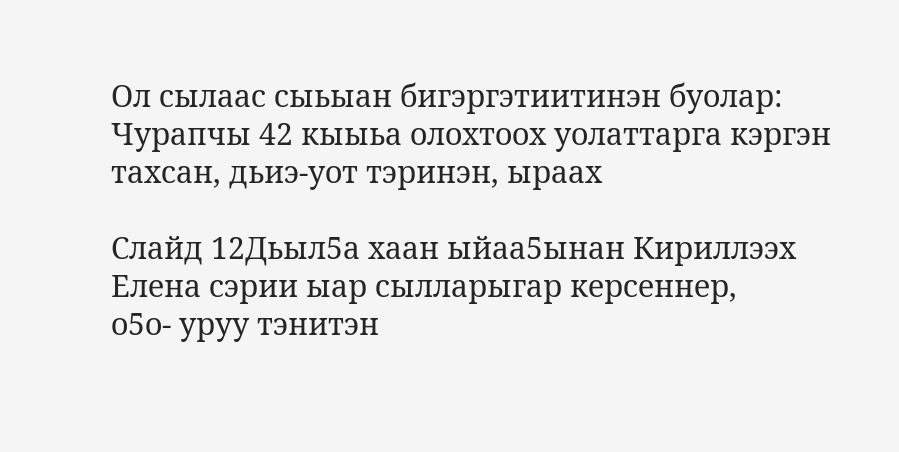Ол сылаас сыьыан бигэргэтиитинэн буолар: Чурапчы 42 кыыьа олохтоох уолаттарга кэргэн тахсан, дьиэ-уот тэринэн, ыраах

Слайд 12Дьыл5а хаан ыйаа5ынан Кириллээх Елена сэрии ыар сылларыгар керсеннер,
о5о- уруу тэнитэн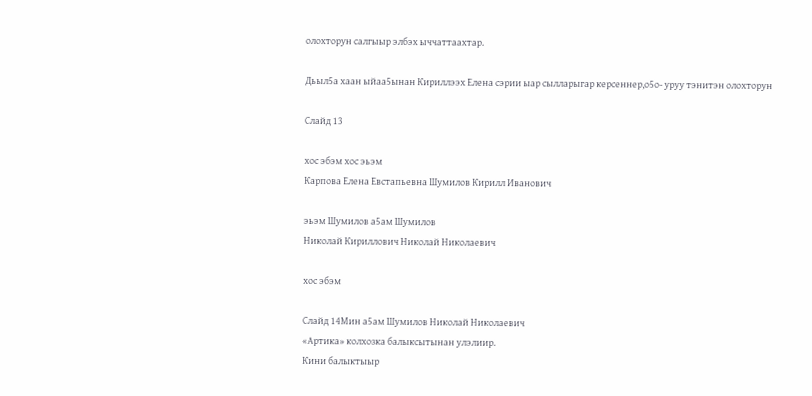олохторун салгыыр элбэх ыччаттаахтар.

Дьыл5а хаан ыйаа5ынан Кириллээх Елена сэрии ыар сылларыгар керсеннер,о5о- уруу тэнитэн олохторун

Слайд 13

хос эбэм хос эьэм
Карпова Елена Евстапьевна Шумилов Кирилл Иванович

эьэм Шумилов а5ам Шумилов
Николай Кириллович Николай Николаевич

хос эбэм

Слайд 14Мин а5ам Шумилов Николай Николаевич
«Артика» колхозка балыксытынан улэлиир.
Кини балыктыыр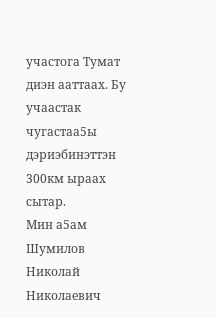участога Тумат диэн ааттаах. Бу учаастак чугастаа5ы дэриэбинэттэн
300км ыраах сытар.
Мин а5ам Шумилов Николай Николаевич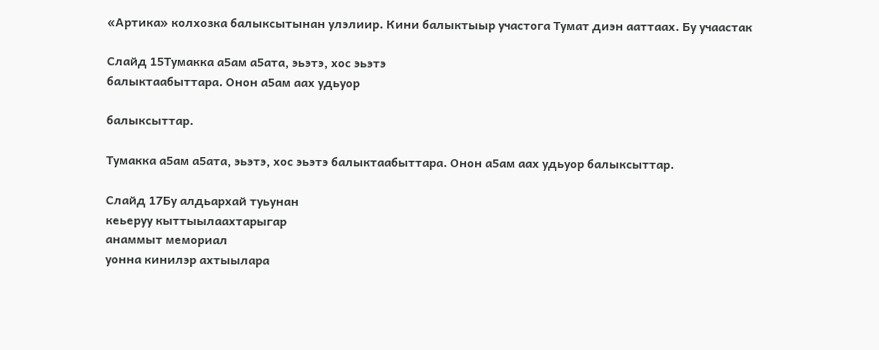«Артика» колхозка балыксытынан улэлиир. Кини балыктыыр участога Тумат диэн ааттаах. Бу учаастак

Слайд 15Тумакка а5ам а5ата, эьэтэ, хос эьэтэ
балыктаабыттара. Онон а5ам аах удьуор

балыксыттар.

Тумакка а5ам а5ата, эьэтэ, хос эьэтэ балыктаабыттара. Онон а5ам аах удьуор балыксыттар.

Слайд 17Бу алдьархай туьунан
кеьеруу кыттыылаахтарыгар
анаммыт мемориал
уонна кинилэр ахтыылара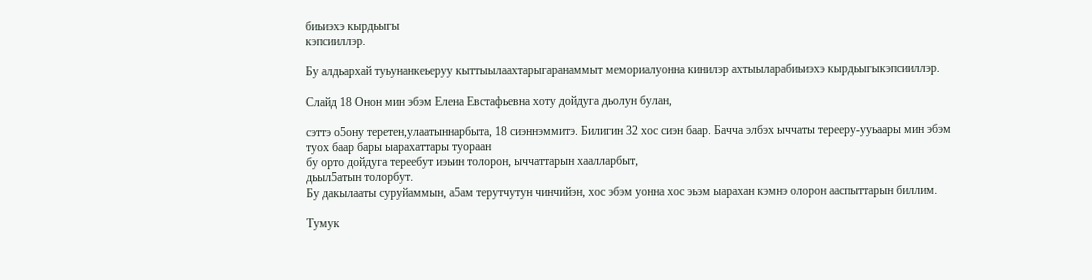биьиэхэ кырдьыгы
кэпсииллэр.

Бу алдьархай туьунанкеьеруу кыттыылаахтарыгаранаммыт мемориалуонна кинилэр ахтыыларабиьиэхэ кырдьыгыкэпсииллэр.

Слайд 18 Онон мин эбэм Елена Евстафьевна хоту дойдуга дьолун булан,

сэттэ о5ону теретен,улаатыннарбыта, 18 сиэннэммитэ. Билигин 32 хос сиэн баар. Бачча элбэх ыччаты терееру-ууьаары мин эбэм
туох баар бары ыарахаттары туораан
бу орто дойдуга тереебут иэьин толорон, ыччаттарын хаалларбыт,
дьыл5атын толорбут.
Бу дакылааты суруйаммын, а5ам терутчутун чинчийэн, хос эбэм уонна хос эьэм ыарахан кэмнэ олорон ааспыттарын биллим.

Тумук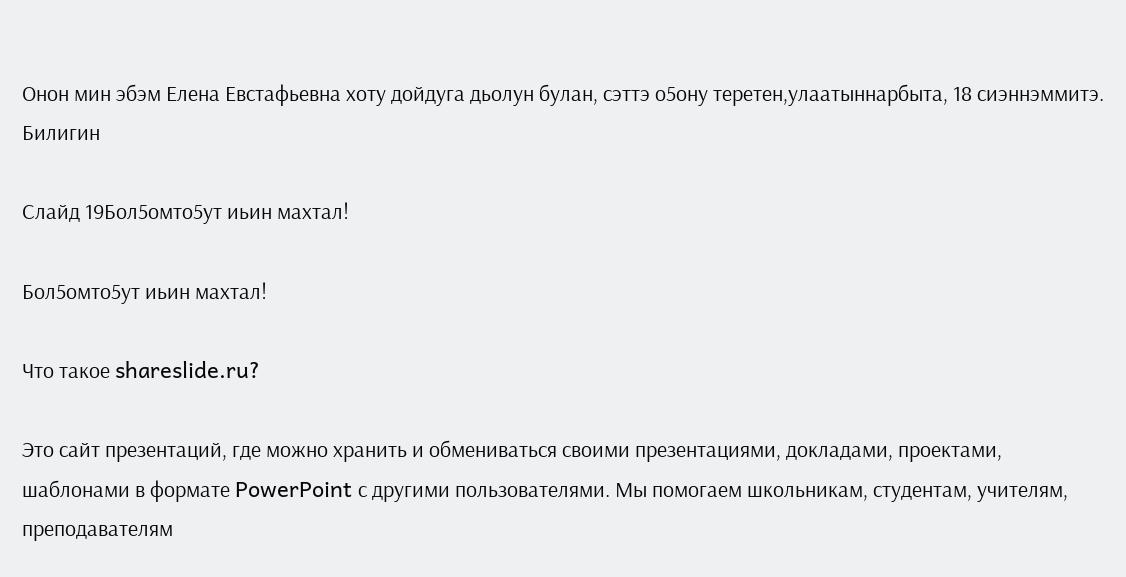Онон мин эбэм Елена Евстафьевна хоту дойдуга дьолун булан, сэттэ о5ону теретен,улаатыннарбыта, 18 сиэннэммитэ. Билигин

Слайд 19Бол5омто5ут иьин махтал!

Бол5омто5ут иьин махтал!

Что такое shareslide.ru?

Это сайт презентаций, где можно хранить и обмениваться своими презентациями, докладами, проектами, шаблонами в формате PowerPoint с другими пользователями. Мы помогаем школьникам, студентам, учителям, преподавателям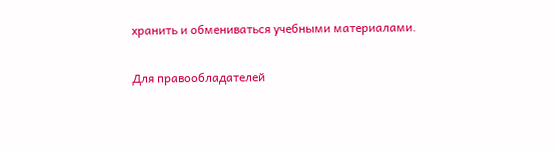хранить и обмениваться учебными материалами.


Для правообладателей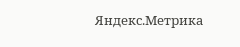Яндекс.Метрика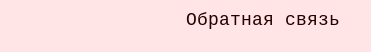Обратная связь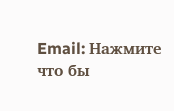Email: Нажмите что бы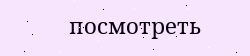посмотреть